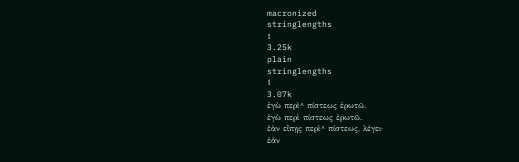macronized
stringlengths
1
3.25k
plain
stringlengths
1
3.07k
ἐγὼ περὶ^ πίστεως ἐρωτῶ.
ἐγὼ περὶ πίστεως ἐρωτῶ.
ἐὰν εἴπῃς περὶ^ πίστεως, λέγει·
ἐὰν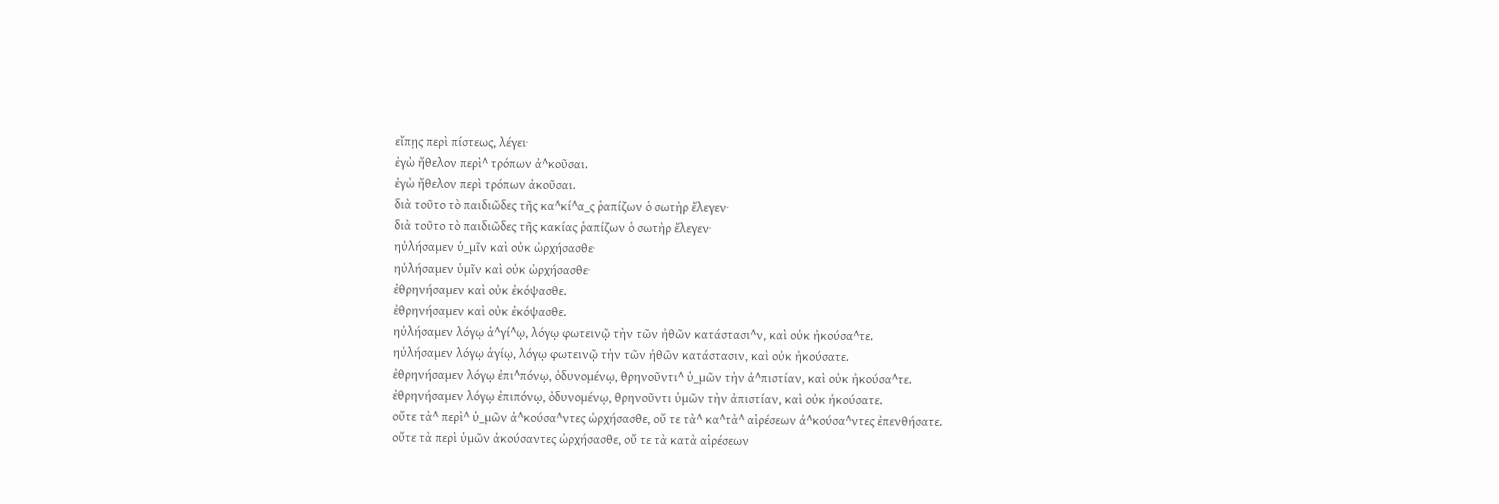εἴπῃς περὶ πίστεως, λέγει·
ἐγὼ ἤθελον περὶ^ τρόπων ἀ^κοῦσαι.
ἐγὼ ἤθελον περὶ τρόπων ἀκοῦσαι.
διὰ τοῦτο τὸ παιδιῶδες τῆς κα^κί^α_ς ῥαπίζων ὁ σωτὴρ ἔλεγεν·
διὰ τοῦτο τὸ παιδιῶδες τῆς κακίας ῥαπίζων ὁ σωτὴρ ἔλεγεν·
ηὐλήσαμεν ὑ_μῖν καὶ οὐκ ὠρχήσασθε·
ηὐλήσαμεν ὑμῖν καὶ οὐκ ὠρχήσασθε·
ἐθρηνήσαμεν καὶ οὐκ ἐκόψασθε.
ἐθρηνήσαμεν καὶ οὐκ ἐκόψασθε.
ηὐλήσαμεν λόγῳ ἁ^γί^ῳ, λόγῳ φωτεινῷ τὴν τῶν ἠθῶν κατάστασι^ν, καὶ οὐκ ἠκούσα^τε.
ηὐλήσαμεν λόγῳ ἁγίῳ, λόγῳ φωτεινῷ τὴν τῶν ἠθῶν κατάστασιν, καὶ οὐκ ἠκούσατε.
ἐθρηνήσαμεν λόγῳ ἐπι^πόνῳ, ὀδυνομένῳ, θρηνοῦντι^ ὑ_μῶν τὴν ἀ^πιστίαν, καὶ οὐκ ἠκούσα^τε.
ἐθρηνήσαμεν λόγῳ ἐπιπόνῳ, ὀδυνομένῳ, θρηνοῦντι ὑμῶν τὴν ἀπιστίαν, καὶ οὐκ ἠκούσατε.
οὔτε τὰ^ περὶ^ ὑ_μῶν ἀ^κούσα^ντες ὠρχήσασθε, οὔ τε τὰ^ κα^τὰ^ αἱρέσεων ἀ^κούσα^ντες ἐπενθήσατε.
οὔτε τὰ περὶ ὑμῶν ἀκούσαντες ὠρχήσασθε, οὔ τε τὰ κατὰ αἱρέσεων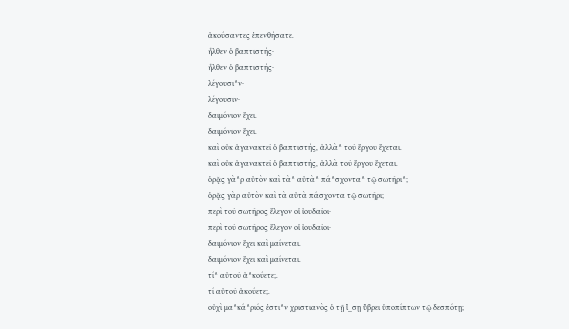ἀκούσαντες ἐπενθήσατε.
ἦλθεν ὁ βαπτιστής·
ἦλθεν ὁ βαπτιστής·
λέγουσι^ν·
λέγουσιν·
δαιμόνιον ἔχει.
δαιμόνιον ἔχει.
καὶ οὐκ ἀγανακτεῖ ὁ βαπτιστής, ἀλλὰ^ τοῦ ἔργου ἔχεται.
καὶ οὐκ ἀγανακτεῖ ὁ βαπτιστής, ἀλλὰ τοῦ ἔργου ἔχεται.
ὁρᾷς γὰ^ρ αὐτὸν καὶ τὰ^ αὐτὰ^ πά^σχοντα^ τῷ σωτῆρι^;
ὁρᾷς γὰρ αὐτὸν καὶ τὰ αὐτὰ πάσχοντα τῷ σωτῆρι;
περὶ τοῦ σωτῆρος ἔλεγον οἱ ἰουδαῖοι·
περὶ τοῦ σωτῆρος ἔλεγον οἱ ἰουδαῖοι·
δαιμόνιον ἔχει καὶ μαίνεται.
δαιμόνιον ἔχει καὶ μαίνεται.
τί^ αὐτοῦ ἀ^κούετε;.
τί αὐτοῦ ἀκούετε;.
οὐχὶ μα^κά^ριός ἐστι^ν χριστιανὸς ὁ τῇ ἴ_σῃ ὕβρει ὑποπίπτων τῷ δεσπότῃ;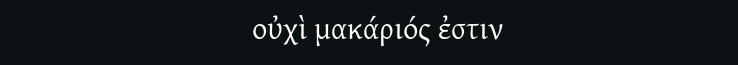οὐχὶ μακάριός ἐστιν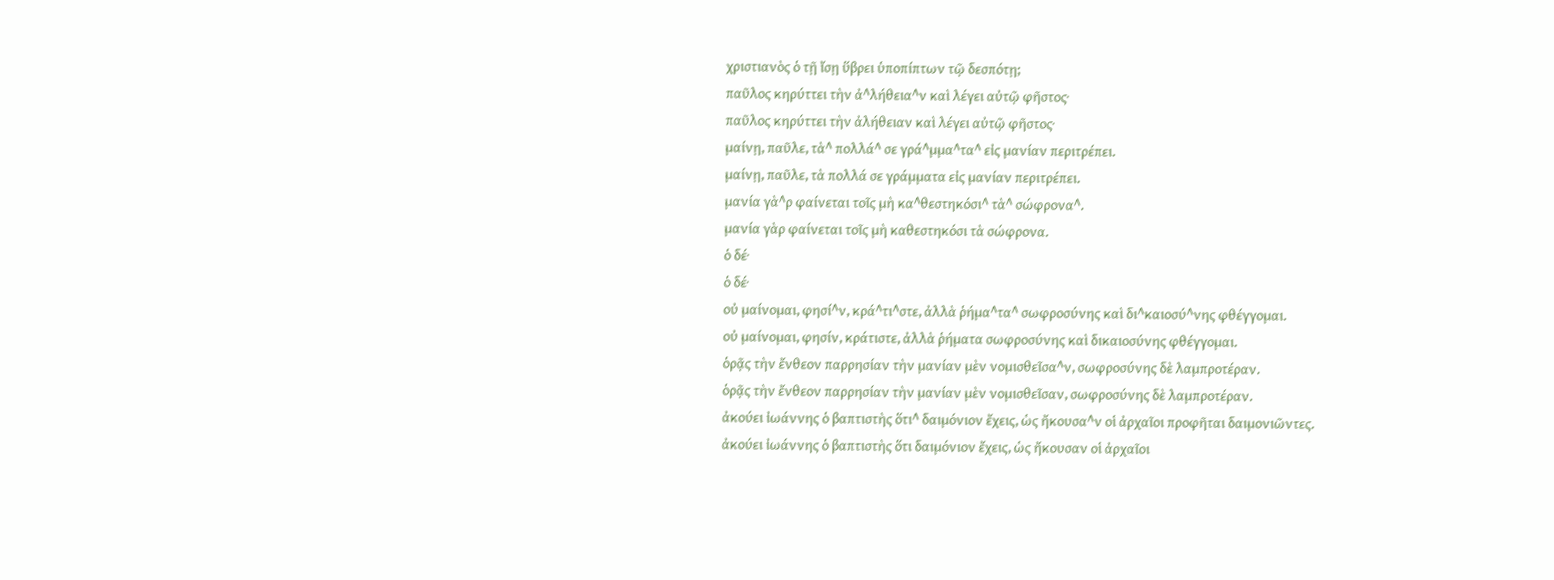χριστιανὸς ὁ τῇ ἴσῃ ὕβρει ὑποπίπτων τῷ δεσπότῃ;
παῦλος κηρύττει τὴν ἀ^λήθεια^ν καὶ λέγει αὐτῷ φῆστος·
παῦλος κηρύττει τὴν ἀλήθειαν καὶ λέγει αὐτῷ φῆστος·
μαίνῃ, παῦλε, τὰ^ πολλά^ σε γρά^μμα^τα^ εἰς μανίαν περιτρέπει.
μαίνῃ, παῦλε, τὰ πολλά σε γράμματα εἰς μανίαν περιτρέπει.
μανία γὰ^ρ φαίνεται τοῖς μὴ κα^θεστηκόσι^ τὰ^ σώφρονα^.
μανία γὰρ φαίνεται τοῖς μὴ καθεστηκόσι τὰ σώφρονα.
ὁ δέ·
ὁ δέ·
οὐ μαίνομαι, φησί^ν, κρά^τι^στε, ἀλλὰ ῥήμα^τα^ σωφροσύνης καὶ δι^καιοσύ^νης φθέγγομαι.
οὐ μαίνομαι, φησίν, κράτιστε, ἀλλὰ ῥήματα σωφροσύνης καὶ δικαιοσύνης φθέγγομαι.
ὁρᾷς τὴν ἔνθεον παρρησίαν τὴν μανίαν μὲν νομισθεῖσα^ν, σωφροσύνης δὲ λαμπροτέραν.
ὁρᾷς τὴν ἔνθεον παρρησίαν τὴν μανίαν μὲν νομισθεῖσαν, σωφροσύνης δὲ λαμπροτέραν.
ἀκούει ἰωάννης ὁ βαπτιστὴς ὅτι^ δαιμόνιον ἔχεις, ὡς ἤκουσα^ν οἱ ἀρχαῖοι προφῆται δαιμονιῶντες.
ἀκούει ἰωάννης ὁ βαπτιστὴς ὅτι δαιμόνιον ἔχεις, ὡς ἤκουσαν οἱ ἀρχαῖοι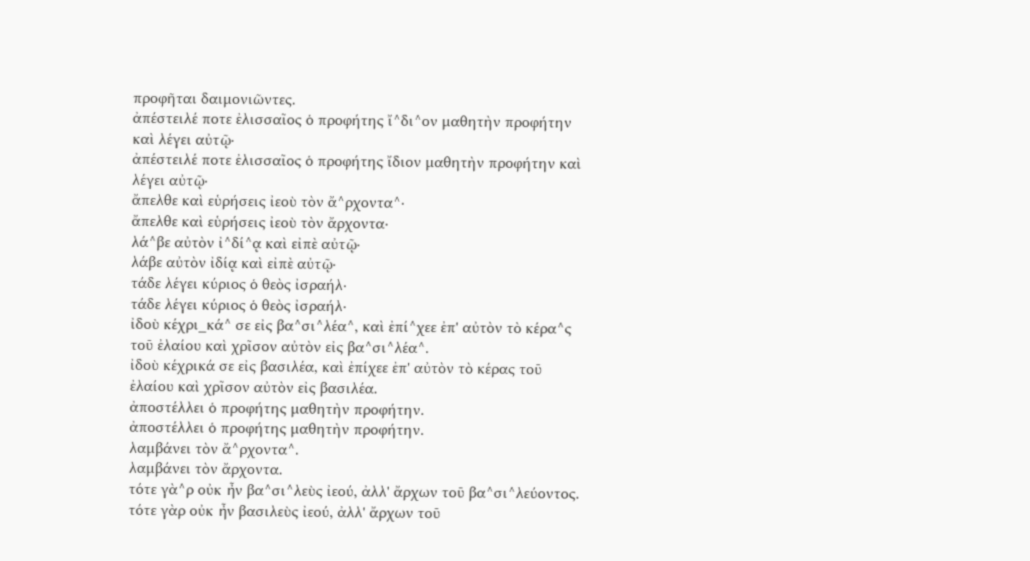προφῆται δαιμονιῶντες.
ἀπέστειλέ ποτε ἐλισσαῖος ὁ προφήτης ἴ^δι^ον μαθητὴν προφήτην καὶ λέγει αὐτῷ·
ἀπέστειλέ ποτε ἐλισσαῖος ὁ προφήτης ἴδιον μαθητὴν προφήτην καὶ λέγει αὐτῷ·
ἄπελθε καὶ εὑρήσεις ἰεοὺ τὸν ἄ^ρχοντα^·
ἄπελθε καὶ εὑρήσεις ἰεοὺ τὸν ἄρχοντα·
λά^βε αὐτὸν ἰ^δί^ᾳ καὶ εἰπὲ αὐτῷ·
λάβε αὐτὸν ἰδίᾳ καὶ εἰπὲ αὐτῷ·
τάδε λέγει κύριος ὁ θεὸς ἰσραήλ·
τάδε λέγει κύριος ὁ θεὸς ἰσραήλ·
ἰδοὺ κέχρι_κά^ σε εἰς βα^σι^λέα^, καὶ ἐπί^χεε ἐπ' αὐτὸν τὸ κέρα^ς τοῦ ἐλαίου καὶ χρῖσον αὐτὸν εἰς βα^σι^λέα^.
ἰδοὺ κέχρικά σε εἰς βασιλέα, καὶ ἐπίχεε ἐπ' αὐτὸν τὸ κέρας τοῦ ἐλαίου καὶ χρῖσον αὐτὸν εἰς βασιλέα.
ἀποστέλλει ὁ προφήτης μαθητὴν προφήτην.
ἀποστέλλει ὁ προφήτης μαθητὴν προφήτην.
λαμβάνει τὸν ἄ^ρχοντα^.
λαμβάνει τὸν ἄρχοντα.
τότε γὰ^ρ οὐκ ἦν βα^σι^λεὺς ἰεού, ἀλλ' ἄρχων τοῦ βα^σι^λεύοντος.
τότε γὰρ οὐκ ἦν βασιλεὺς ἰεού, ἀλλ' ἄρχων τοῦ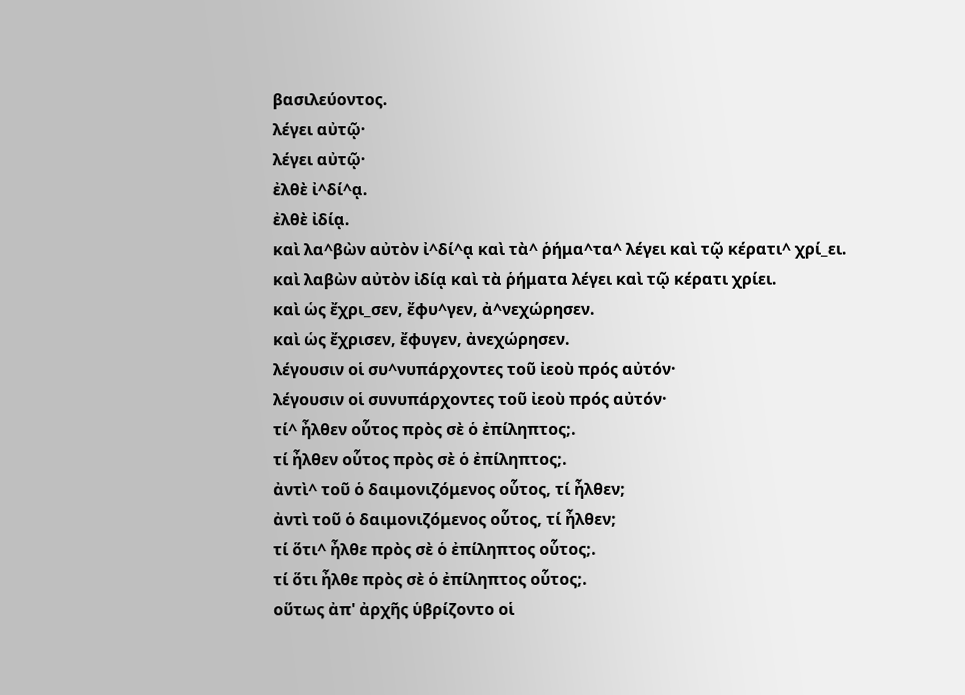βασιλεύοντος.
λέγει αὐτῷ·
λέγει αὐτῷ·
ἐλθὲ ἰ^δί^ᾳ.
ἐλθὲ ἰδίᾳ.
καὶ λα^βὼν αὐτὸν ἰ^δί^ᾳ καὶ τὰ^ ῥήμα^τα^ λέγει καὶ τῷ κέρατι^ χρί_ει.
καὶ λαβὼν αὐτὸν ἰδίᾳ καὶ τὰ ῥήματα λέγει καὶ τῷ κέρατι χρίει.
καὶ ὡς ἔχρι_σεν, ἔφυ^γεν, ἀ^νεχώρησεν.
καὶ ὡς ἔχρισεν, ἔφυγεν, ἀνεχώρησεν.
λέγουσιν οἱ συ^νυπάρχοντες τοῦ ἰεοὺ πρός αὐτόν·
λέγουσιν οἱ συνυπάρχοντες τοῦ ἰεοὺ πρός αὐτόν·
τί^ ἦλθεν οὗτος πρὸς σὲ ὁ ἐπίληπτος;.
τί ἦλθεν οὗτος πρὸς σὲ ὁ ἐπίληπτος;.
ἀντὶ^ τοῦ ὁ δαιμονιζόμενος οὗτος, τί ἦλθεν;
ἀντὶ τοῦ ὁ δαιμονιζόμενος οὗτος, τί ἦλθεν;
τί ὅτι^ ἦλθε πρὸς σὲ ὁ ἐπίληπτος οὗτος;.
τί ὅτι ἦλθε πρὸς σὲ ὁ ἐπίληπτος οὗτος;.
οὕτως ἀπ' ἀρχῆς ὑβρίζοντο οἱ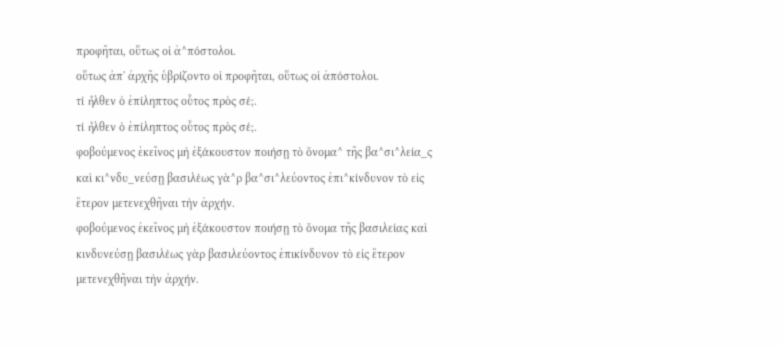προφῆται, οὕτως οἱ ἀ^πόστολοι.
οὕτως ἀπ' ἀρχῆς ὑβρίζοντο οἱ προφῆται, οὕτως οἱ ἀπόστολοι.
τί ἦλθεν ὁ ἐπίληπτος οὗτος πρὸς σέ;.
τί ἦλθεν ὁ ἐπίληπτος οὗτος πρὸς σέ;.
φοβούμενος ἐκεῖνος μὴ ἐξάκουστον ποιήσῃ τὸ ὄνομα^ τῆς βα^σι^λεία_ς καὶ κι^νδυ_νεύσῃ βασιλέως γὰ^ρ βα^σι^λεύοντος ἐπι^κίνδυνον τὸ εἰς ἕτερον μετενεχθῆναι τὴν ἀρχήν.
φοβούμενος ἐκεῖνος μὴ ἐξάκουστον ποιήσῃ τὸ ὄνομα τῆς βασιλείας καὶ κινδυνεύσῃ βασιλέως γὰρ βασιλεύοντος ἐπικίνδυνον τὸ εἰς ἕτερον μετενεχθῆναι τὴν ἀρχήν.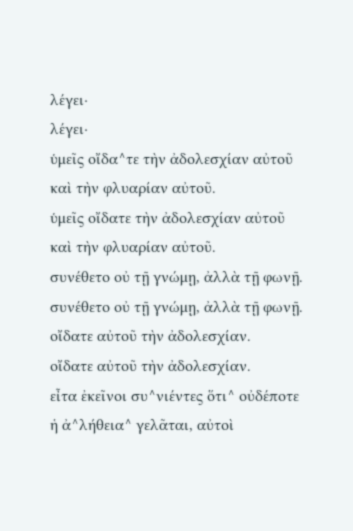λέγει·
λέγει·
ὑμεῖς οἴδα^τε τὴν ἀδολεσχίαν αὐτοῦ καὶ τὴν φλυαρίαν αὐτοῦ.
ὑμεῖς οἴδατε τὴν ἀδολεσχίαν αὐτοῦ καὶ τὴν φλυαρίαν αὐτοῦ.
συνέθετο οὐ τῇ γνώμῃ, ἀλλὰ τῇ φωνῇ.
συνέθετο οὐ τῇ γνώμῃ, ἀλλὰ τῇ φωνῇ.
οἴδατε αὐτοῦ τὴν ἀδολεσχίαν.
οἴδατε αὐτοῦ τὴν ἀδολεσχίαν.
εἶτα ἐκεῖνοι συ^νιέντες ὅτι^ οὐδέποτε ἡ ἀ^λήθεια^ γελᾶται, αὐτοὶ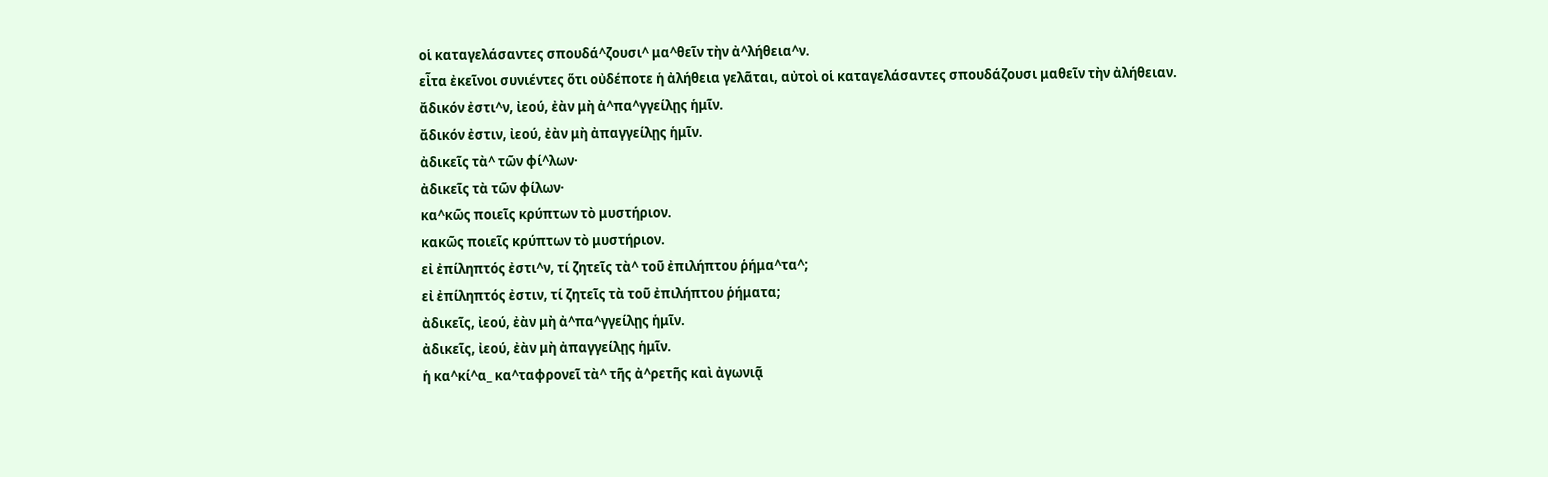οἱ καταγελάσαντες σπουδά^ζουσι^ μα^θεῖν τὴν ἀ^λήθεια^ν.
εἶτα ἐκεῖνοι συνιέντες ὅτι οὐδέποτε ἡ ἀλήθεια γελᾶται, αὐτοὶ οἱ καταγελάσαντες σπουδάζουσι μαθεῖν τὴν ἀλήθειαν.
ἄδικόν ἐστι^ν, ἰεού, ἐὰν μὴ ἀ^πα^γγείλῃς ἡμῖν.
ἄδικόν ἐστιν, ἰεού, ἐὰν μὴ ἀπαγγείλῃς ἡμῖν.
ἀδικεῖς τὰ^ τῶν φί^λων·
ἀδικεῖς τὰ τῶν φίλων·
κα^κῶς ποιεῖς κρύπτων τὸ μυστήριον.
κακῶς ποιεῖς κρύπτων τὸ μυστήριον.
εἰ ἐπίληπτός ἐστι^ν, τί ζητεῖς τὰ^ τοῦ ἐπιλήπτου ῥήμα^τα^;
εἰ ἐπίληπτός ἐστιν, τί ζητεῖς τὰ τοῦ ἐπιλήπτου ῥήματα;
ἀδικεῖς, ἰεού, ἐὰν μὴ ἀ^πα^γγείλῃς ἡμῖν.
ἀδικεῖς, ἰεού, ἐὰν μὴ ἀπαγγείλῃς ἡμῖν.
ἡ κα^κί^α_ κα^ταφρονεῖ τὰ^ τῆς ἀ^ρετῆς καὶ ἀγωνιᾷ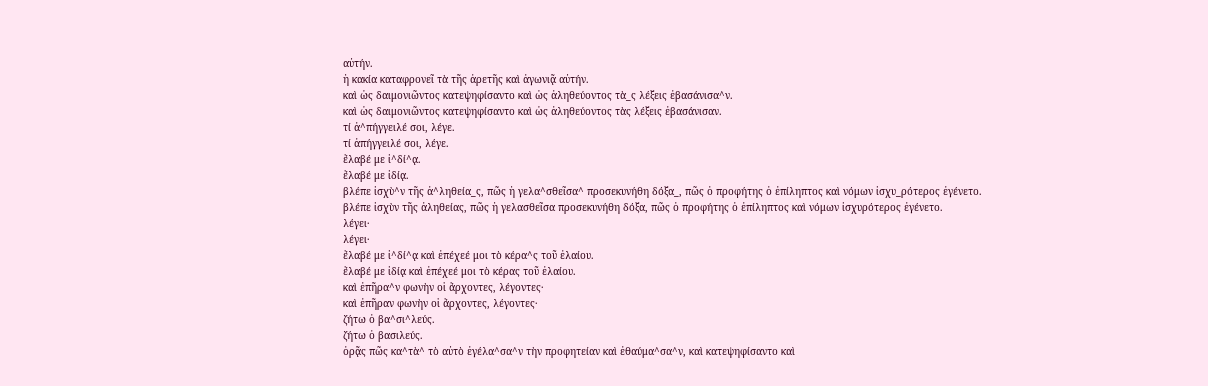αὐτήν.
ἡ κακία καταφρονεῖ τὰ τῆς ἀρετῆς καὶ ἀγωνιᾷ αὐτήν.
καὶ ὡς δαιμονιῶντος κατεψηφίσαντο καὶ ὡς ἀληθεύοντος τὰ_ς λέξεις ἐβασάνισα^ν.
καὶ ὡς δαιμονιῶντος κατεψηφίσαντο καὶ ὡς ἀληθεύοντος τὰς λέξεις ἐβασάνισαν.
τί ἀ^πήγγειλέ σοι, λέγε.
τί ἀπήγγειλέ σοι, λέγε.
ἔλαβέ με ἰ^δί^ᾳ.
ἔλαβέ με ἰδίᾳ.
βλέπε ἰσχὺ^ν τῆς ἀ^ληθεία_ς, πῶς ἡ γελα^σθεῖσα^ προσεκυνήθη δόξα_, πῶς ὁ προφήτης ὁ ἐπίληπτος καὶ νόμων ἰσχυ_ρότερος ἐγένετο.
βλέπε ἰσχὺν τῆς ἀληθείας, πῶς ἡ γελασθεῖσα προσεκυνήθη δόξα, πῶς ὁ προφήτης ὁ ἐπίληπτος καὶ νόμων ἰσχυρότερος ἐγένετο.
λέγει·
λέγει·
ἔλαβέ με ἰ^δί^ᾳ καὶ ἐπέχεέ μοι τὸ κέρα^ς τοῦ ἐλαίου.
ἔλαβέ με ἰδίᾳ καὶ ἐπέχεέ μοι τὸ κέρας τοῦ ἐλαίου.
καὶ ἐπῆρα^ν φωνὴν οἱ ἄρχοντες, λέγοντες·
καὶ ἐπῆραν φωνὴν οἱ ἄρχοντες, λέγοντες·
ζήτω ὁ βα^σι^λεύς.
ζήτω ὁ βασιλεύς.
ὁρᾷς πῶς κα^τὰ^ τὸ αὐτὸ ἐγέλα^σα^ν τὴν προφητείαν καὶ ἐθαύμα^σα^ν, καὶ κατεψηφίσαντο καὶ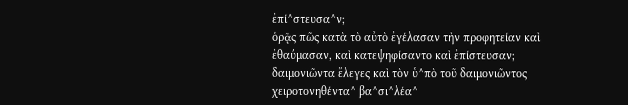ἐπί^στευσα^ν;
ὁρᾷς πῶς κατὰ τὸ αὐτὸ ἐγέλασαν τὴν προφητείαν καὶ ἐθαύμασαν, καὶ κατεψηφίσαντο καὶ ἐπίστευσαν;
δαιμονιῶντα ἔλεγες καὶ τὸν ὑ^πὸ τοῦ δαιμονιῶντος χειροτονηθέντα^ βα^σι^λέα^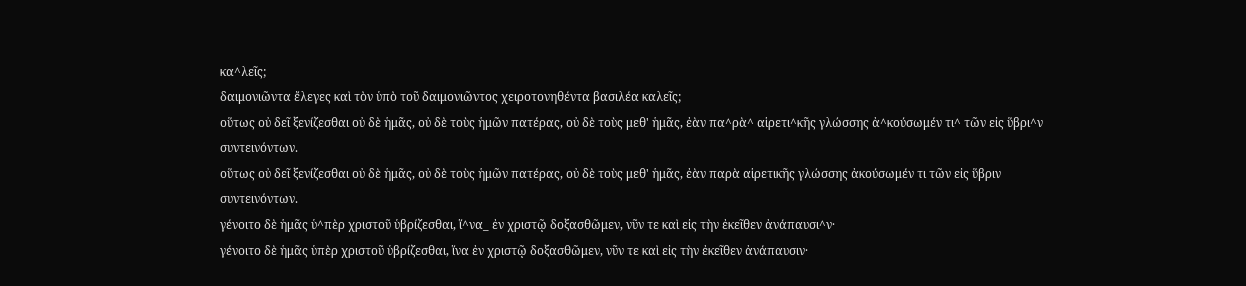κα^λεῖς;
δαιμονιῶντα ἔλεγες καὶ τὸν ὑπὸ τοῦ δαιμονιῶντος χειροτονηθέντα βασιλέα καλεῖς;
οὕτως οὐ δεῖ ξενίζεσθαι οὐ δὲ ἡμᾶς, οὐ δὲ τοὺς ἡμῶν πατέρας, οὐ δὲ τοὺς μεθ' ἡμᾶς, ἐὰν πα^ρὰ^ αἱρετι^κῆς γλώσσης ἀ^κούσωμέν τι^ τῶν εἰς ὕβρι^ν συντεινόντων.
οὕτως οὐ δεῖ ξενίζεσθαι οὐ δὲ ἡμᾶς, οὐ δὲ τοὺς ἡμῶν πατέρας, οὐ δὲ τοὺς μεθ' ἡμᾶς, ἐὰν παρὰ αἱρετικῆς γλώσσης ἀκούσωμέν τι τῶν εἰς ὕβριν συντεινόντων.
γένοιτο δὲ ἡμᾶς ὑ^πὲρ χριστοῦ ὑβρίζεσθαι, ἵ^να_ ἐν χριστῷ δοξασθῶμεν, νῦν τε καὶ εἰς τὴν ἐκεῖθεν ἀνάπαυσι^ν·
γένοιτο δὲ ἡμᾶς ὑπὲρ χριστοῦ ὑβρίζεσθαι, ἵνα ἐν χριστῷ δοξασθῶμεν, νῦν τε καὶ εἰς τὴν ἐκεῖθεν ἀνάπαυσιν·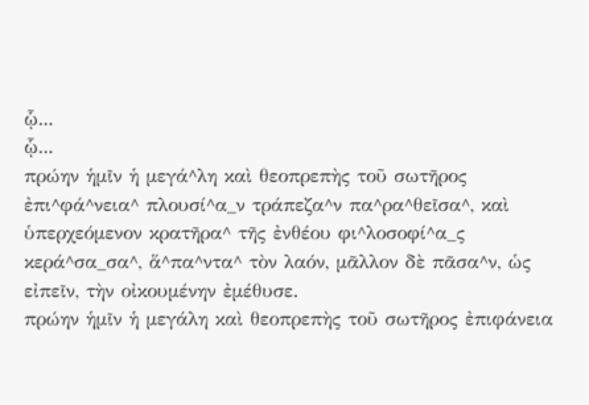ᾧ...
ᾧ...
πρώην ἡμῖν ἡ μεγά^λη καὶ θεοπρεπὴς τοῦ σωτῆρος ἐπι^φά^νεια^ πλουσί^α_ν τράπεζα^ν πα^ρα^θεῖσα^, καὶ ὑπερχεόμενον κρατῆρα^ τῆς ἐνθέου φι^λοσοφί^α_ς κερά^σα_σα^, ἅ^πα^ντα^ τὸν λαόν, μᾶλλον δὲ πᾶσα^ν, ὡς εἰπεῖν, τὴν οἰκουμένην ἐμέθυσε.
πρώην ἡμῖν ἡ μεγάλη καὶ θεοπρεπὴς τοῦ σωτῆρος ἐπιφάνεια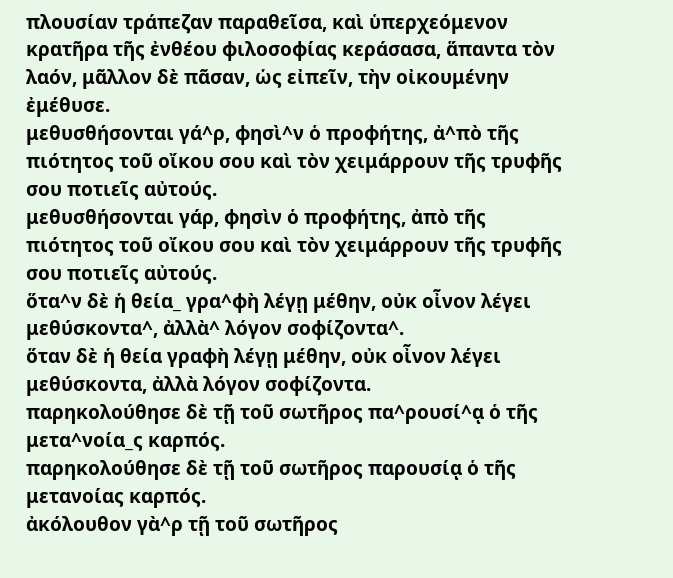πλουσίαν τράπεζαν παραθεῖσα, καὶ ὑπερχεόμενον κρατῆρα τῆς ἐνθέου φιλοσοφίας κεράσασα, ἅπαντα τὸν λαόν, μᾶλλον δὲ πᾶσαν, ὡς εἰπεῖν, τὴν οἰκουμένην ἐμέθυσε.
μεθυσθήσονται γά^ρ, φησὶ^ν ὁ προφήτης, ἀ^πὸ τῆς πιότητος τοῦ οἴκου σου καὶ τὸν χειμάρρουν τῆς τρυφῆς σου ποτιεῖς αὐτούς.
μεθυσθήσονται γάρ, φησὶν ὁ προφήτης, ἀπὸ τῆς πιότητος τοῦ οἴκου σου καὶ τὸν χειμάρρουν τῆς τρυφῆς σου ποτιεῖς αὐτούς.
ὅτα^ν δὲ ἡ θεία_ γρα^φὴ λέγῃ μέθην, οὐκ οἶνον λέγει μεθύσκοντα^, ἀλλὰ^ λόγον σοφίζοντα^.
ὅταν δὲ ἡ θεία γραφὴ λέγῃ μέθην, οὐκ οἶνον λέγει μεθύσκοντα, ἀλλὰ λόγον σοφίζοντα.
παρηκολούθησε δὲ τῇ τοῦ σωτῆρος πα^ρουσί^ᾳ ὁ τῆς μετα^νοία_ς καρπός.
παρηκολούθησε δὲ τῇ τοῦ σωτῆρος παρουσίᾳ ὁ τῆς μετανοίας καρπός.
ἀκόλουθον γὰ^ρ τῇ τοῦ σωτῆρος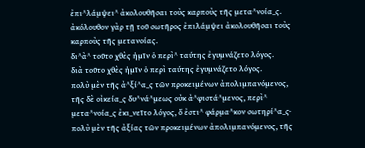ἐπι^λάμψει^ ἀκολουθῆσαι τοὺς καρποὺς τῆς μετα^νοία_ς.
ἀκόλουθον γὰρ τῇ τοῦ σωτῆρος ἐπιλάμψει ἀκολουθῆσαι τοὺς καρποὺς τῆς μετανοίας.
δι^ὰ^ τοῦτο χθὲς ἡμῖν ὁ περὶ^ ταύτης ἐγυμνάζετο λόγος.
διὰ τοῦτο χθὲς ἡμῖν ὁ περὶ ταύτης ἐγυμνάζετο λόγος.
πολὺ μὲν τῆς ἀ^ξί^α_ς τῶν προκειμένων ἀπολιμπανόμενος, τῆς δὲ οἰκεία_ς δυ^νά^μεως οὐκ ἀ^φιστά^μενος, περὶ^ μετα^νοία_ς ἐκι_νεῖτο λόγος, ὅ ἐστι^ φάρμα^κον σωτηρί^α_ς·
πολὺ μὲν τῆς ἀξίας τῶν προκειμένων ἀπολιμπανόμενος, τῆς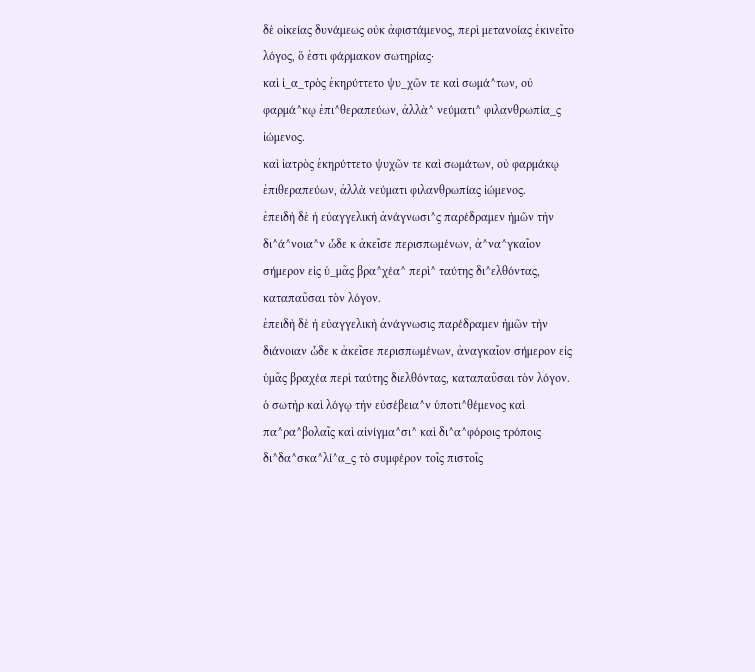δὲ οἰκείας δυνάμεως οὐκ ἀφιστάμενος, περὶ μετανοίας ἐκινεῖτο λόγος, ὅ ἐστι φάρμακον σωτηρίας·
καὶ ἰ_α_τρὸς ἐκηρύττετο ψυ_χῶν τε καὶ σωμά^των, οὐ φαρμά^κῳ ἐπι^θεραπεύων, ἀλλὰ^ νεύματι^ φιλανθρωπία_ς ἰώμενος.
καὶ ἰατρὸς ἐκηρύττετο ψυχῶν τε καὶ σωμάτων, οὐ φαρμάκῳ ἐπιθεραπεύων, ἀλλὰ νεύματι φιλανθρωπίας ἰώμενος.
ἐπειδὴ δὲ ἡ εὐαγγελικὴ ἀνάγνωσι^ς παρέδραμεν ἡμῶν τὴν δι^ά^νοια^ν ὧδε κ ἀκεῖσε περισπωμένων, ἀ^να^γκαῖον σήμερον εἰς ὑ_μᾶς βρα^χέα^ περὶ^ ταύτης δι^ελθόντας, καταπαῦσαι τὸν λόγον.
ἐπειδὴ δὲ ἡ εὐαγγελικὴ ἀνάγνωσις παρέδραμεν ἡμῶν τὴν διάνοιαν ὧδε κ ἀκεῖσε περισπωμένων, ἀναγκαῖον σήμερον εἰς ὑμᾶς βραχέα περὶ ταύτης διελθόντας, καταπαῦσαι τὸν λόγον.
ὁ σωτὴρ καὶ λόγῳ τὴν εὐσέβεια^ν ὑποτι^θέμενος καὶ πα^ρα^βολαῖς καὶ αἰνίγμα^σι^ καὶ δι^α^φόροις τρόποις δι^δα^σκα^λί^α_ς τὸ συμφέρον τοῖς πιστοῖς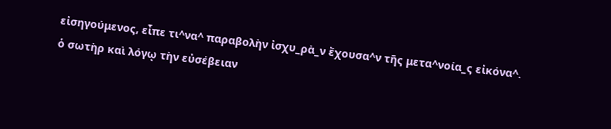εἰσηγούμενος, εἶπε τι^να^ παραβολὴν ἰσχυ_ρὰ_ν ἔχουσα^ν τῆς μετα^νοία_ς εἰκόνα^.
ὁ σωτὴρ καὶ λόγῳ τὴν εὐσέβειαν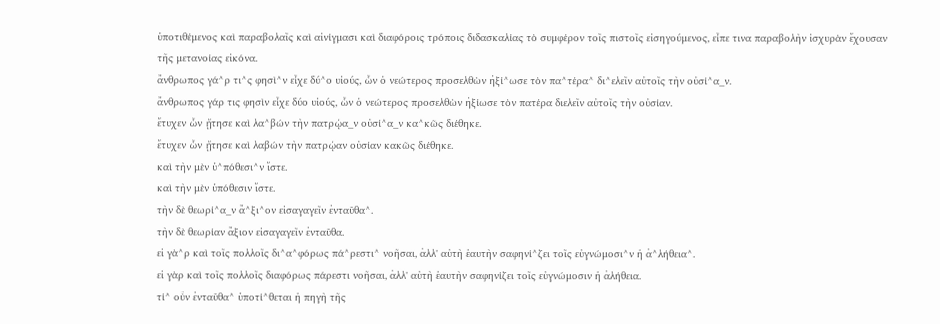ὑποτιθέμενος καὶ παραβολαῖς καὶ αἰνίγμασι καὶ διαφόροις τρόποις διδασκαλίας τὸ συμφέρον τοῖς πιστοῖς εἰσηγούμενος, εἶπε τινα παραβολὴν ἰσχυρὰν ἔχουσαν τῆς μετανοίας εἰκόνα.
ἄνθρωπος γά^ρ τι^ς φησὶ^ν εἶχε δύ^ο υἱούς, ὧν ὁ νεώτερος προσελθὼν ἠξί^ωσε τὸν πα^τέρα^ δι^ελεῖν αὐτοῖς τὴν οὐσί^α_ν.
ἄνθρωπος γάρ τις φησὶν εἶχε δύο υἱούς, ὧν ὁ νεώτερος προσελθὼν ἠξίωσε τὸν πατέρα διελεῖν αὐτοῖς τὴν οὐσίαν.
ἔτυχεν ὧν ᾔτησε καὶ λα^βών τὴν πατρῴα_ν οὐσί^α_ν κα^κῶς διέθηκε.
ἔτυχεν ὧν ᾔτησε καὶ λαβών τὴν πατρῴαν οὐσίαν κακῶς διέθηκε.
καὶ τὴν μὲν ὑ^πόθεσι^ν ἴστε.
καὶ τὴν μὲν ὑπόθεσιν ἴστε.
τὴν δὲ θεωρί^α_ν ἄ^ξι^ον εἰσαγαγεῖν ἐνταῦθα^.
τὴν δὲ θεωρίαν ἄξιον εἰσαγαγεῖν ἐνταῦθα.
εἰ γὰ^ρ καὶ τοῖς πολλοῖς δι^α^φόρως πά^ρεστι^ νοῆσαι, ἀλλ' αὐτὴ ἑαυτὴν σαφηνί^ζει τοῖς εὐγνώμοσι^ν ἡ ἀ^λήθεια^.
εἰ γὰρ καὶ τοῖς πολλοῖς διαφόρως πάρεστι νοῆσαι, ἀλλ' αὐτὴ ἑαυτὴν σαφηνίζει τοῖς εὐγνώμοσιν ἡ ἀλήθεια.
τί^ οὖν ἐνταῦθα^ ὑποτί^θεται ἡ πηγὴ τῆς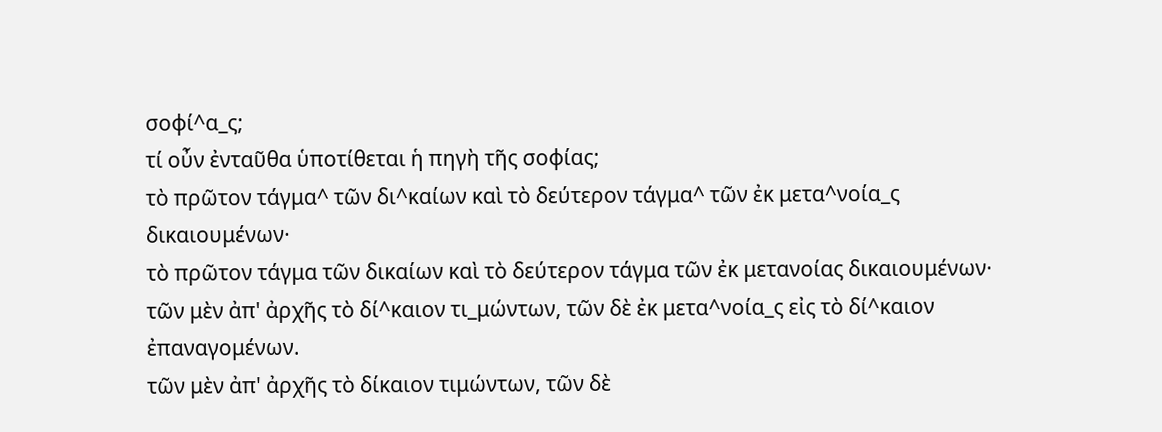σοφί^α_ς;
τί οὖν ἐνταῦθα ὑποτίθεται ἡ πηγὴ τῆς σοφίας;
τὸ πρῶτον τάγμα^ τῶν δι^καίων καὶ τὸ δεύτερον τάγμα^ τῶν ἐκ μετα^νοία_ς δικαιουμένων·
τὸ πρῶτον τάγμα τῶν δικαίων καὶ τὸ δεύτερον τάγμα τῶν ἐκ μετανοίας δικαιουμένων·
τῶν μὲν ἀπ' ἀρχῆς τὸ δί^καιον τι_μώντων, τῶν δὲ ἐκ μετα^νοία_ς εἰς τὸ δί^καιον ἐπαναγομένων.
τῶν μὲν ἀπ' ἀρχῆς τὸ δίκαιον τιμώντων, τῶν δὲ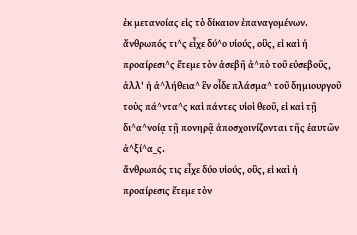ἐκ μετανοίας εἰς τὸ δίκαιον ἐπαναγομένων.
ἄνθρωπός τι^ς εἶχε δύ^ο υἱούς, οὓς, εἰ καὶ ἡ προαίρεσι^ς ἔτεμε τὸν ἀσεβῆ ἀ^πὸ τοῦ εὐσεβοῦς, ἀλλ' ἡ ἀ^λήθεια^ ἓν οἶδε πλάσμα^ τοῦ δημιουργοῦ τοὺς πά^ντα^ς καὶ πάντες υἱοὶ θεοῦ, εἰ καὶ τῇ δι^α^νοίᾳ τῇ πονηρᾷ ἀποσχοινίζονται τῆς ἑαυτῶν ἀ^ξί^α_ς.
ἄνθρωπός τις εἶχε δύο υἱούς, οὓς, εἰ καὶ ἡ προαίρεσις ἔτεμε τὸν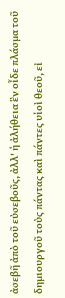ἀσεβῆ ἀπὸ τοῦ εὐσεβοῦς, ἀλλ' ἡ ἀλήθεια ἓν οἶδε πλάσμα τοῦ δημιουργοῦ τοὺς πάντας καὶ πάντες υἱοὶ θεοῦ, εἰ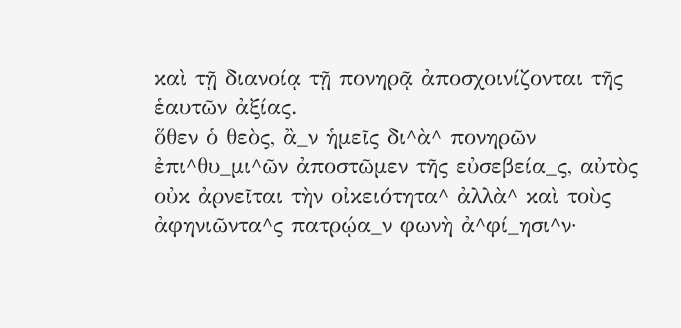καὶ τῇ διανοίᾳ τῇ πονηρᾷ ἀποσχοινίζονται τῆς ἑαυτῶν ἀξίας.
ὅθεν ὁ θεὸς, ἂ_ν ἡμεῖς δι^ὰ^ πονηρῶν ἐπι^θυ_μι^ῶν ἀποστῶμεν τῆς εὐσεβεία_ς, αὐτὸς οὐκ ἀρνεῖται τὴν οἰκειότητα^ ἀλλὰ^ καὶ τοὺς ἀφηνιῶντα^ς πατρῴα_ν φωνὴ ἀ^φί_ησι^ν·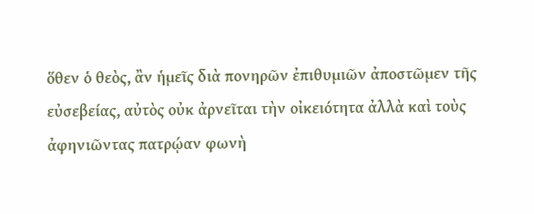ὅθεν ὁ θεὸς, ἂν ἡμεῖς διὰ πονηρῶν ἐπιθυμιῶν ἀποστῶμεν τῆς εὐσεβείας, αὐτὸς οὐκ ἀρνεῖται τὴν οἰκειότητα ἀλλὰ καὶ τοὺς ἀφηνιῶντας πατρῴαν φωνὴ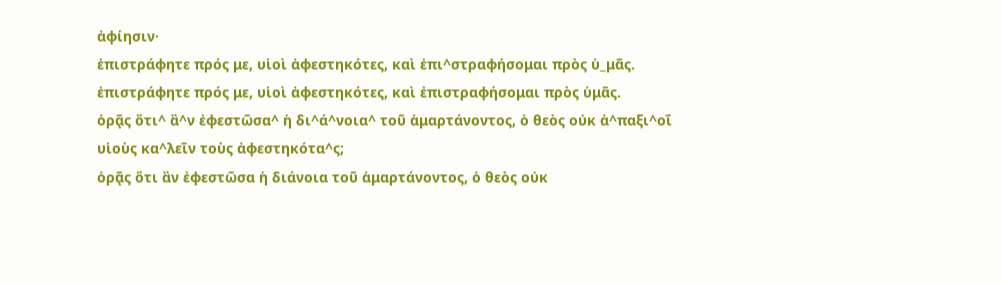ἀφίησιν·
ἐπιστράφητε πρός με, υἱοὶ ἀφεστηκότες, καὶ ἐπι^στραφήσομαι πρὸς ὑ_μᾶς.
ἐπιστράφητε πρός με, υἱοὶ ἀφεστηκότες, καὶ ἐπιστραφήσομαι πρὸς ὑμᾶς.
ὁρᾷς ὅτι^ ἂ^ν ἐφεστῶσα^ ἡ δι^ά^νοια^ τοῦ ἁμαρτάνοντος, ὁ θεὸς οὐκ ἀ^παξι^οῖ υἱοὺς κα^λεῖν τοὺς ἀφεστηκότα^ς;
ὁρᾷς ὅτι ἂν ἐφεστῶσα ἡ διάνοια τοῦ ἁμαρτάνοντος, ὁ θεὸς οὐκ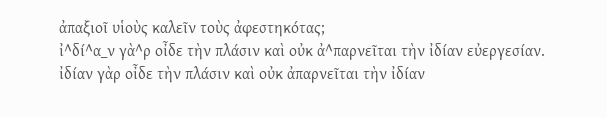ἀπαξιοῖ υἱοὺς καλεῖν τοὺς ἀφεστηκότας;
ἰ^δί^α_ν γὰ^ρ οἶδε τὴν πλάσιν καὶ οὐκ ἀ^παρνεῖται τὴν ἰδίαν εὐεργεσίαν.
ἰδίαν γὰρ οἶδε τὴν πλάσιν καὶ οὐκ ἀπαρνεῖται τὴν ἰδίαν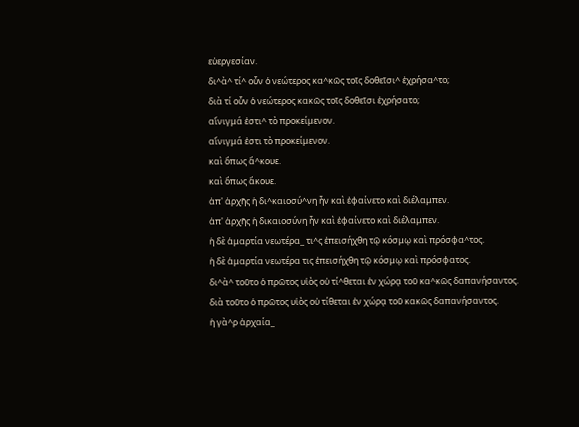εὐεργεσίαν.
δι^ὰ^ τί^ οὖν ὁ νεώτερος κα^κῶς τοῖς δοθεῖσι^ ἐχρήσα^το;
διὰ τί οὖν ὁ νεώτερος κακῶς τοῖς δοθεῖσι ἐχρήσατο;
αἴνιγμά ἐστι^ τὸ προκείμενον.
αἴνιγμά ἐστι τὸ προκείμενον.
καὶ ὅπως ἄ^κουε.
καὶ ὅπως ἄκουε.
ἀπ' ἀρχῆς ἡ δι^καιοσύ^νη ἦν καὶ ἐφαίνετο καὶ διέλαμπεν.
ἀπ' ἀρχῆς ἡ δικαιοσύνη ἦν καὶ ἐφαίνετο καὶ διέλαμπεν.
ἡ δὲ ἁμαρτία νεωτέρα_ τι^ς ἐπεισήχθη τῷ κόσμῳ καὶ πρόσφα^τος.
ἡ δὲ ἁμαρτία νεωτέρα τις ἐπεισήχθη τῷ κόσμῳ καὶ πρόσφατος.
δι^ὰ^ τοῦτο ὁ πρῶτος υἱὸς οὐ τί^θεται ἐν χώρᾳ τοῦ κα^κῶς δαπανήσαντος.
διὰ τοῦτο ὁ πρῶτος υἱὸς οὐ τίθεται ἐν χώρᾳ τοῦ κακῶς δαπανήσαντος.
ἡ γὰ^ρ ἀρχαία_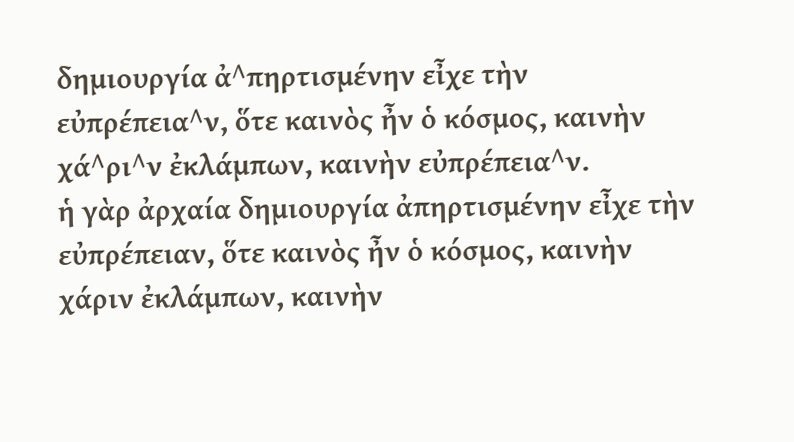δημιουργία ἀ^πηρτισμένην εἶχε τὴν εὐπρέπεια^ν, ὅτε καινὸς ἦν ὁ κόσμος, καινὴν χά^ρι^ν ἐκλάμπων, καινὴν εὐπρέπεια^ν.
ἡ γὰρ ἀρχαία δημιουργία ἀπηρτισμένην εἶχε τὴν εὐπρέπειαν, ὅτε καινὸς ἦν ὁ κόσμος, καινὴν χάριν ἐκλάμπων, καινὴν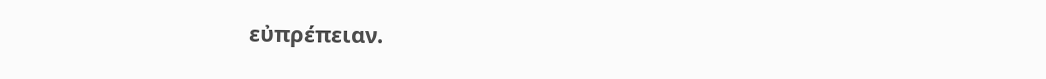εὐπρέπειαν.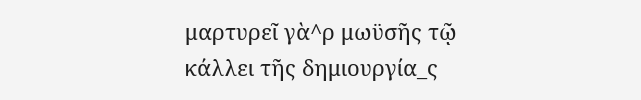μαρτυρεῖ γὰ^ρ μωϋσῆς τῷ κάλλει τῆς δημιουργία_ς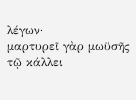λέγων·
μαρτυρεῖ γὰρ μωϋσῆς τῷ κάλλει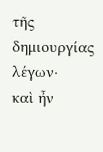τῆς δημιουργίας λέγων·
καὶ ἦν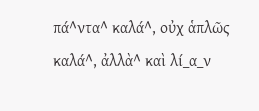πά^ντα^ καλά^, οὐχ ἁπλῶς καλά^, ἀλλὰ^ καὶ λί_α_ν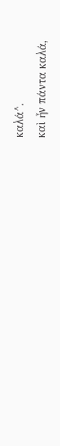καλά^.
καὶ ἦν πάντα καλά,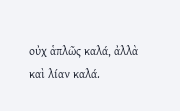οὐχ ἁπλῶς καλά, ἀλλὰ καὶ λίαν καλά.